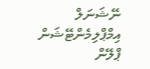ނޭޝަނަލް އިމްޕްލިމެންޓޭޝަން ޕްލޭން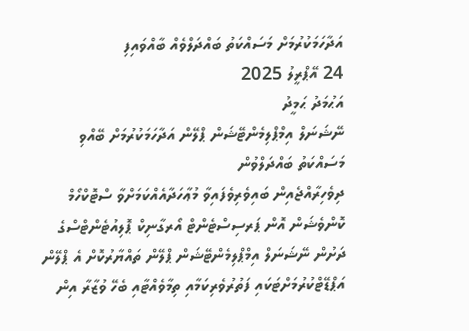އަދާހަމަކުރުމަށް މަސައްކަތު ބައްދަލްވެއް ބާއްވައިފި
24 އޭޕްރީލު 2025
އަޙުމަދު ޙަމީދު
ނޭޝަނަލް އިމްޕްލިމެންޓޭޝަން ޕްލޭން އަދާހަމަކުރުމަށް ބޭއްވި މަސައްކަތު ބައްދަލްވުން
ދިވެހިރާއްޖެއިން ބައިވެރިވެފައިވާ މުޢާހަދާއެއްކަމަށްވާ ސްޓޮކްހޯމް ކޮންވެޝަން އޮން ޕަރސިސްޓެންޓް އޯރގާނިކް ޕޮލިއުޓެންޓްސްގެ ދަށުން ނޭޝަނަލް އިމްޕްލިމެންޓޭޝަން ޕްލޭން ތައްޔާރުކޮށް އެ ޕްލޭން އަޕްޑޭޓްކުރުމަށްޓަކައި ފަތުރުވެރިކަމާއި ތިމާވެއްޓާއި ބެހޭ ވުޒާރާ އިން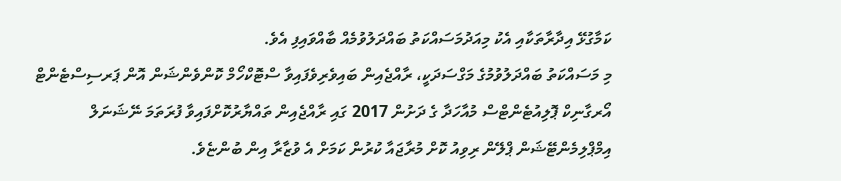ކަމާގުޅޭ އިދާރާތަކާއި އެކު މިއަދުމަސައްކަތު ބައްދަލުވުމެއް ބާއްވައިފި އެވެ.
މި މަސައްކަތު ބައްދަލުވުމުގެ މަގްސަދަކީ، ރާއްޖެއިން ބައިވެރިވެފައިވާ ސްޓޮކްހޯމް ކޮންވެންޝަން އޮން ޕަރސިސްޓެންޓް އޯރގާނިކް ޕޮލިއުޓެންޓްސް މުއާހަދާ ގެ ދަށުން 2017 ގައި ރާއްޖެއިން ތައްޔާރުކޮށްފައިވާ ފުރަތަމަ ނޭޝަނަލް އިމްޕްލިމެންޓޭޝަން ޕްލޭން ރިވިއު ކޮށް މުރާޖައާ ކުރުން ކަމަށް އެ ވުޒާރާ އިން ބުންޏެވެ.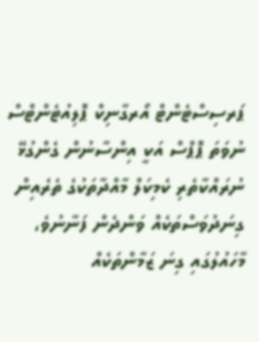ޕަރސިސްޓެންޓް އޯރގާނިކް ޕޮލިއުޓެންޓްސް ނުވަތަ ޕޮޕްސް އަކީ އިންސާނުން ގެންގުޅޭ ނުރައްކާތެރި ކެމިކަލް މާއްދާތަކުގެ ތެރެއިން ގިނަދުވަސްތަކެއް ވަންދެން ފަނާނުވެ، މާހައުލުގައި ގިނަ ޒަމާންތަކެއް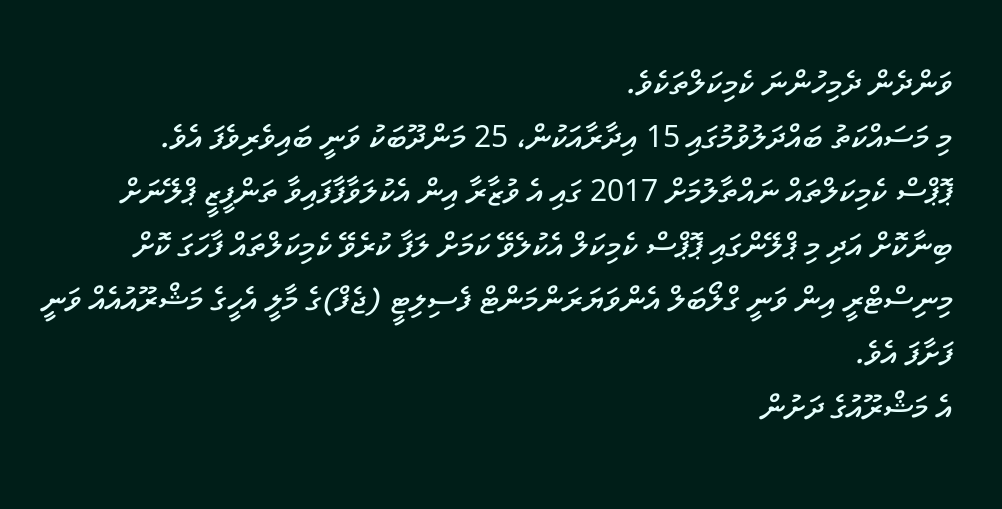ވަންދެން ދެމިހުންނަ ކެމިކަލްތަކެވެ.
މި މަސައްކަތު ބައްދަލުވުމުގައި 15 އިދާރާއަކުން، 25 މަންދޫބަކު ވަނީ ބައިވެރިވެފަ އެވެ.
ޕޮޕްސް ކެމިކަލްތައް ނައްތާލުމަށް 2017 ގައި އެ ވުޒާރާ އިން އެކުލަވާފާފައިވާ ތަންފީޒީ ޕްލޭނަށް ބިނާކޮށް އަދި މި ޕްލޭންގައި ޕޮޕްސް ކެމިކަލް އެކުލެވޭ ކަމަށް ލަފާ ކުރެވޭ ކެމިކަލްތައް ފާހަގަ ކޮށް މިނިސްޓްރީ އިން ވަނީ ގްލޯބަލް އެންވަޔަރަންމަންޓް ފެސިލިޓީ (ޖެފް)ގެ މާލީ އެހީގެ މަޝްރޫއުއެއް ވަނީ ފަށާފަ އެވެ.
އެ މަޝްރޫއުގެ ދަށުން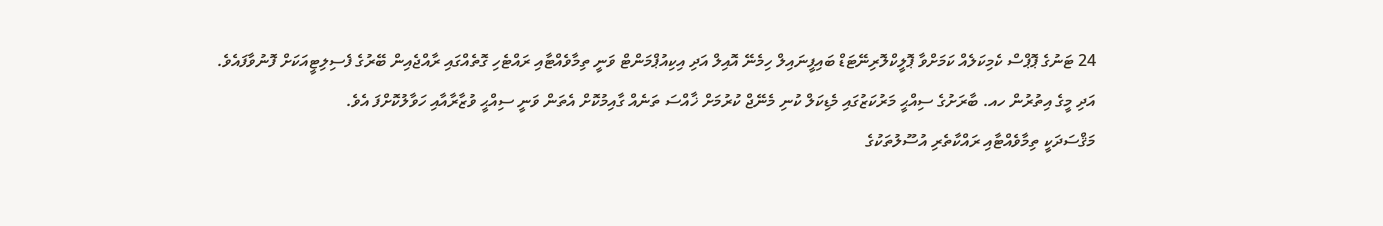24 ޓަނުގެ ޕޮޕްސް ކެމިކަލެއް ކަމަށްވާ ޕޮލީކްލޮރިނޭޓަޑް ބައިފީނައިލް ހިމެނޭ އޮއިލް އަދި އިކިއުޕްމަންޓް ވަނީ ތިމާވެއްޓާއި ރައްޓެހި ގޮތެއްގައި ރާއްޖެއިން ބޭރުގެ ފެސިލިޓީއަކަށް ފޮނުވާފައެވެ.
އަދި މީގެ އިތުރުން ހއ. ބާރަށުގެ ސިއްޙީ މަރުކަޒުގައި މެޑިކަލް ކުނި މެނޭޖް ކުރުމަށް ޚާއްސަ ތަނެއް ގާއިމުކޮށް އެތަން ވަނީ ސިއްޙީ ވުޒާރާއާއި ހަވާލުކޮށްފަ އެވެ.
މަޤްސަދަކީ ތިމާވެއްޓާއި ރައްކާތެރި އުސޫލުތަކުގެ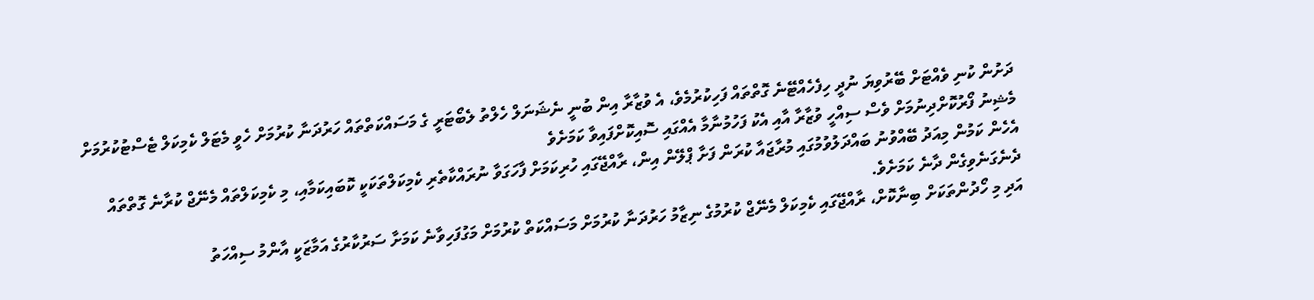ދަށުން ކުނި ވެއްޓަށް ބޭރުވިޔަ ނުދީ ހިފެހެއްޓޭނެ ގޮތްތައް ފަހިކުރުމެވެ، އެ ވުޒާރާ އިން ބުނީ ނެޝަނަލް ހެލްތު ލެބޯޓަރީ ގެ މަސައްކަތްތައް ހަރުދަނާ ކުރުމަށް ހެވީ މެޓަލް ކެމިކަލް ޓެސްޓުކުރުމަށް މެޝިނު ފޯރުކޮށްދިނުމަށް ވެސް ސިއްހީ ވުޒާރާ އާއި އެކު ފަހުމުނާމާ އެއްގައި ސޮއިކޮށްފައިވާ ކަމަށެވެ
އެހެން ކަމުން މިއަދު ބޭއްވުނު ބައްދަލުވުމުގައި މުރާޖައާ ކުރަން ފަށާ ޕްލޭން އިން، ރާއްޖޭގައި ހުރިކަމަށް ފާހަގަވާ ނުރައްކާތެރި ކެމިކަލްތަކަކީ ކޮބައިކަމާއި، މި ކެމިކަލްތައް މެނޭޖް ކުރާނެ ގޮތްތައް ދެނެގަނެވިގެން ދާނެ ކަމަށެވެ.
އަދި މި ހޯދުންތަކަށް ބިނާކޮށް، ރާއްޖޭގައި ކެމިކަލް މެނޭޖް ކުރުމުގެ ނިޒާމު ހަރުދަނާ ކުރުމަށް މަސައްކަތް ކުރުމަށް މަގުފަހިވާނެ ކަމަށާ ސަރުކާރުގެ އަމާޒަކީ އާންމު ސިއްހަތު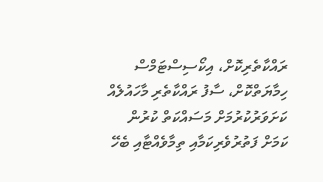ރައްކާތެރިކޮށް، އިކޯސިސްޓަމްސް ހިމާޔަތްކޮށް، ސާފު ރައްކާތެރި މާހައުލެއް ކަށަވަރުކުރުމަށް މަސައްކަތް ކުރުން ކަމަށް ފަތުރުވެރިކަމާއި ތިމާވެއްޓާއި ބެހޭ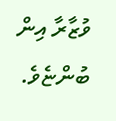ވުޒާރާ އިން ބުންޏެވެ.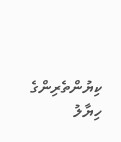ކިޔުންތެރިންގެ ހިޔާލު